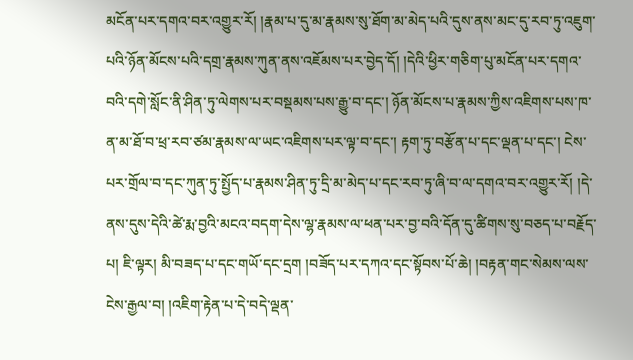མངོན་པར་དགའ་བར་འགྱུར་རོ། །རྣམ་པ་དུ་མ་རྣམས་སུ་ཐོག་མ་མེད་པའི་དུས་ནས་མང་དུ་རབ་ཏུ་འཇུག་པའི་ཉོན་མོངས་པའི་དགྲ་རྣམས་ཀུན་ནས་འཇོམས་པར་བྱེད་དོ། །དེའི་ཕྱིར་གཅིག་པུ་མངོན་པར་དགའ་བའི་དགེ་སློང་ནི་ཤིན་ཏུ་ལེགས་པར་བསྡམས་པས་རྒྱུ་བ་དང་། ཉོན་མོངས་པ་རྣམས་ཀྱིས་འཇིགས་པས་ཁ་ན་མ་ཐོ་བ་ཕྲ་རབ་ཙམ་རྣམས་ལ་ཡང་འཇིགས་པར་ལྟ་བ་དང་། རྟག་ཏུ་བརྩོན་པ་དང་ལྡན་པ་དང་། ངེས་པར་གྲོལ་བ་དང་ཀུན་ཏུ་སྤྱོད་པ་རྣམས་ཤིན་ཏུ་དྲི་མ་མེད་པ་དང་རབ་ཏུ་ཞི་བ་ལ་དགའ་བར་འགྱུར་རོ། །དེ་ནས་དུས་དེའི་ཚེ་རྨ་བྱའི་མངའ་བདག་དེས་ལྷ་རྣམས་ལ་ཕན་པར་བྱ་བའི་དོན་དུ་ཚིགས་སུ་བཅད་པ་བརྗོད་པ། ཇི་ལྟར། མི་བཟད་པ་དང་གཡོ་དང་དྲག །བཟོད་པར་དཀའ་དང་སྟོབས་པོ་ཆེ། །བརྟན་གང་སེམས་ལས་ངེས་རྒྱལ་བ། །འཇིག་རྟེན་པ་དེ་བདེ་ལྡན་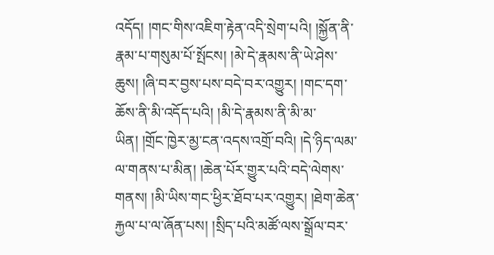འདོད། །གང་གིས་འཇིག་རྟེན་འདི་སྲེག་པའི། །སྐྱོན་ནི་རྣམ་པ་གསུམ་པོ་སྤོངས། །མེ་དེ་རྣམས་ནི་ཡེ་ཤེས་ཆུས། །ཞི་བར་བྱས་པས་བདེ་བར་འགྱུར། །གང་དག་ཆོས་ནི་མི་འདོད་པའི། །མི་དེ་རྣམས་ནི་མི་མ་ཡིན། །གྲོང་ཁྱེར་མྱ་ངན་འདས་འགྲོ་བའི། །དེ་ཉིད་ལམ་ལ་གནས་པ་མིན། །ཆེན་པོར་གྱུར་པའི་བདེ་ལེགས་གནས། །མི་ཡིས་གང་ཕྱིར་ཐོབ་པར་འགྱུར། །ཐེག་ཆེན་རྐྱལ་པ་ལ་ཞོན་པས། །སྲིད་པའི་མཚོ་ལས་སྒྲོལ་བར་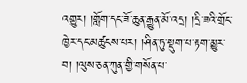འགྱུར། །གློག་དང་ཟོ་ཆུན་རྒྱུན་མོ་འདྲ། །དྲི་ཟའི་གྲོང་ཁྱེར་དང་མཚུངས་པར། །ཤིན་ཏུ་སྡུག་པ་རྟག་མྱུར་བ། །ལུས་ཅན་ཀུན་གྱི་གསོན་པ་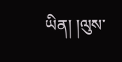ཡིན། །ལུས་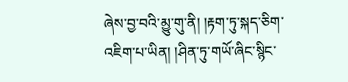ཞེས་བྱ་བའི་མྱུ་གུ་ནི། །རྟག་ཏུ་སྐད་ཅིག་འཇིག་པ་ཡིན། །ཤིན་ཏུ་གཡོ་ཞིང་སྙིང་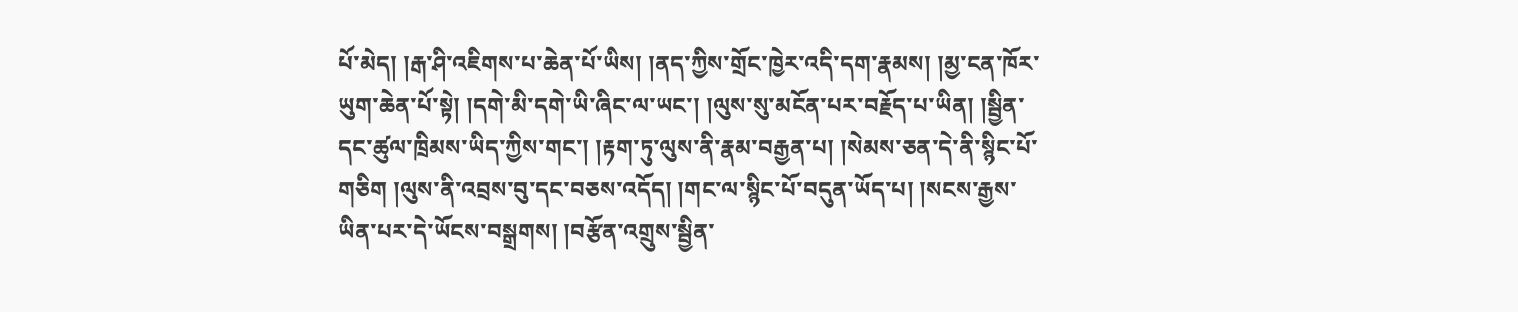པོ་མེད། །རྒ་ཤི་འཇིགས་པ་ཆེན་པོ་ཡིས། །ནད་ཀྱིས་གྲོང་ཁྱེར་འདི་དག་རྣམས། །མྱ་ངན་ཁོར་ཡུག་ཆེན་པོ་སྟེ། །དགེ་མི་དགེ་ཡི་ཞིང་ལ་ཡང་། །ལུས་སུ་མངོན་པར་བརྗོད་པ་ཡིན། །སྦྱིན་དང་ཚུལ་ཁྲིམས་ཡིད་ཀྱིས་གང་། །རྟག་ཏུ་ལུས་ནི་རྣམ་བརྒྱན་པ། །སེམས་ཅན་དེ་ནི་སྙིང་པོ་གཅིག །ལུས་ནི་འབྲས་བུ་དང་བཅས་འདོད། །གང་ལ་སྙིང་པོ་བདུན་ཡོད་པ། །སངས་རྒྱས་ཡིན་པར་དེ་ཡོངས་བསྒྲགས། །བརྩོན་འགྲུས་སྦྱིན་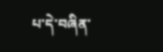པ་དེ་བཞིན་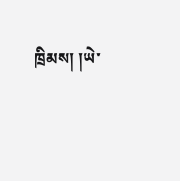ཁྲིམས། །ཡེ་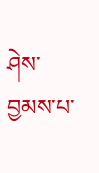ཤེས་བྱམས་པ་